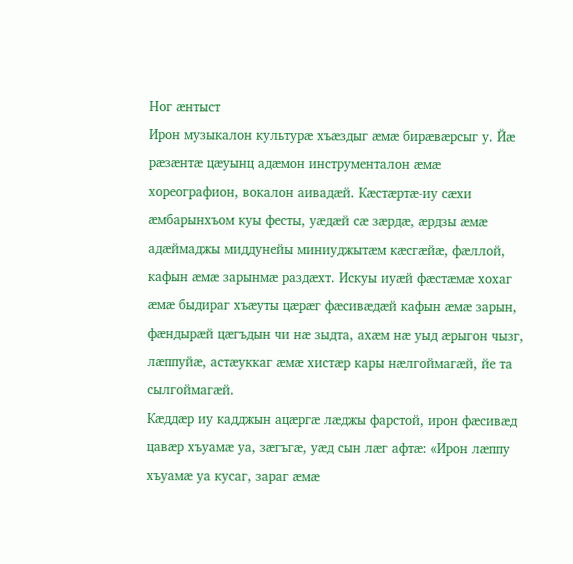Ног æнтыст
Ирон музыкалон культурæ хъæздыг æмæ бирæвæрсыг у. Йæ рæзæнтæ цæуынц адæмон инструменталон æмæ хореографион, вокалон аивадæй. Кæстæртæ-иу сæхи æмбарынхъом куы фесты, уæдæй сæ зæрдæ, æрдзы æмæ адæймаджы миддунейы миниуджытæм кæсгæйæ, фæллой, кафын æмæ зарынмæ раздæхт. Искуы иуæй фæстæмæ хохаг æмæ быдираг хъæуты цæрæг фæсивæдæй кафын æмæ зарын, фæндырæй цæгъдын чи нæ зыдта, ахæм нæ уыд æрыгон чызг, лæппуйæ, астæуккаг æмæ хистæр кары нæлгоймагæй, йе та сылгоймагæй.
Кæддæр иу кадджын ацæргæ лæджы фарстой, ирон фæсивæд цавæр хъуамæ уа, зæгъгæ, уæд сын лæг афтæ: «Ирон лæппу хъуамæ уа кусаг, зараг æмæ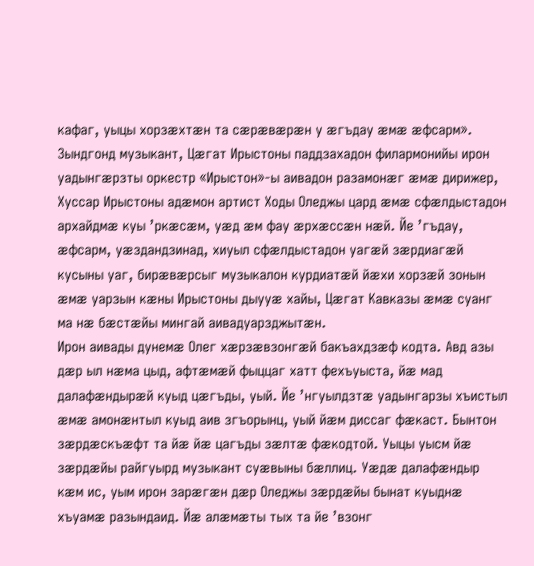кафаг, уыцы хорзæхтæн та сæрæвæрæн у æгъдау æмæ æфсарм».
Зындгонд музыкант, Цæгат Ирыстоны паддзахадон филармонийы ирон уадынгæрзты оркестр «Ирыстон»-ы аивадон разамонæг æмæ дирижер, Хуссар Ирыстоны адæмон артист Ходы Оледжы цард æмæ сфæлдыстадон архайдмæ куы ’ркæсæм, уæд æм фау æрхæссæн нæй. Йе ’гъдау, æфсарм, уæздандзинад, хиуыл сфæлдыстадон уагæй зæрдиагæй кусыны уаг, бирæвæрсыг музыкалон курдиатæй йæхи хорзæй зонын æмæ уарзын кæны Ирыстоны дыууæ хайы, Цæгат Кавказы æмæ суанг ма нæ бæстæйы мингай аивадуарзджытæн.
Ирон аивады дунемæ Олег хæрзæвзонгæй бакъахдзæф кодта. Авд азы дæр ыл нæма цыд, афтæмæй фыццаг хатт фехъуыста, йæ мад далафæндырæй куыд цæгъды, уый. Йе ’нгуылдзтæ уадынгарзы хъистыл æмæ амонæнтыл куыд аив згъорынц, уый йæм диссаг фæкаст. Бынтон зæрдæскъæфт та йæ йæ цагъды зæлтæ фæкодтой. Уыцы уысм йæ зæрдæйы райгуырд музыкант суæвыны бæллиц. Уæдæ далафæндыр кæм ис, уым ирон зарæгæн дæр Оледжы зæрдæйы бынат куыднæ хъуамæ разындаид. Йæ алæмæты тых та йе ’взонг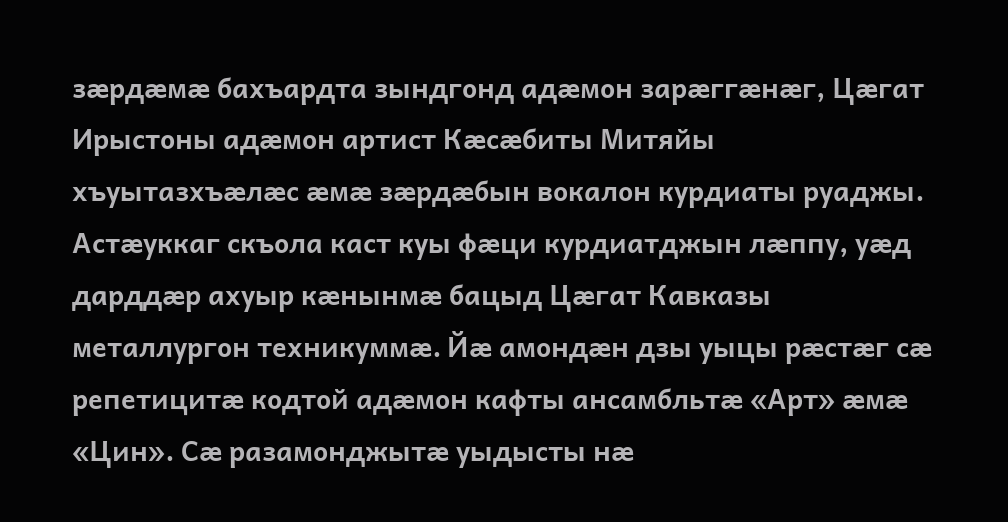зæрдæмæ бахъардта зындгонд адæмон зарæггæнæг, Цæгат Ирыстоны адæмон артист Кæсæбиты Митяйы хъуытазхъæлæс æмæ зæрдæбын вокалон курдиаты руаджы.
Астæуккаг скъола каст куы фæци курдиатджын лæппу, уæд дарддæр ахуыр кæнынмæ бацыд Цæгат Кавказы металлургон техникуммæ. Йæ амондæн дзы уыцы рæстæг сæ репетицитæ кодтой адæмон кафты ансамбльтæ «Арт» æмæ «Цин». Сæ разамонджытæ уыдысты нæ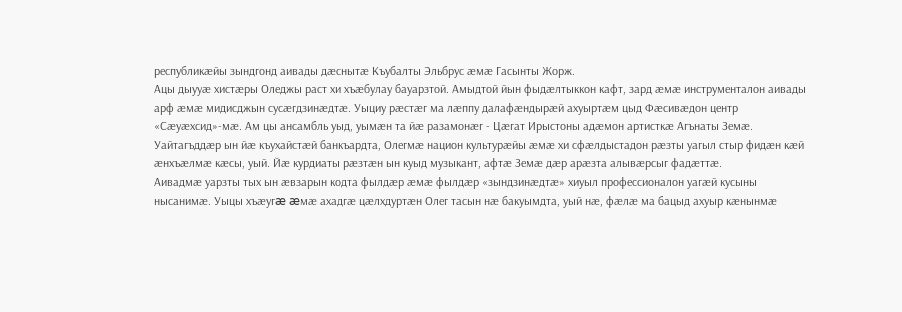республикæйы зындгонд аивады дæснытæ Къубалты Эльбрус æмæ Гасынты Жорж.
Ацы дыууæ хистæры Оледжы раст хи хъæбулау бауарзтой. Амыдтой йын фыдæлтыккон кафт, зард æмæ инструменталон аивады арф æмæ мидисджын сусæгдзинæдтæ. Уыциу рæстæг ма лæппу далафæндырæй ахуыртæм цыд Фæсивæдон центр «Сæуæхсид»-мæ. Ам цы ансамбль уыд, уымæн та йæ разамонæг - Цæгат Ирыстоны адæмон артисткæ Агънаты Земæ. Уайтагъддæр ын йæ къухайстæй банкъардта, Олегмæ национ культурæйы æмæ хи сфæлдыстадон рæзты уагыл стыр фидæн кæй æнхъæлмæ кæсы, уый. Йæ курдиаты рæзтæн ын куыд музыкант, афтæ Земæ дæр арæзта алывæрсыг фадæттæ.
Аивадмæ уарзты тых ын æвзарын кодта фылдæр æмæ фылдæр «зындзинæдтæ» хиуыл профессионалон уагæй кусыны нысанимæ. Уыцы хъæугæ æмæ ахадгæ цæлхдуртæн Олег тасын нæ бакуымдта, уый нæ, фæлæ ма бацыд ахуыр кæнынмæ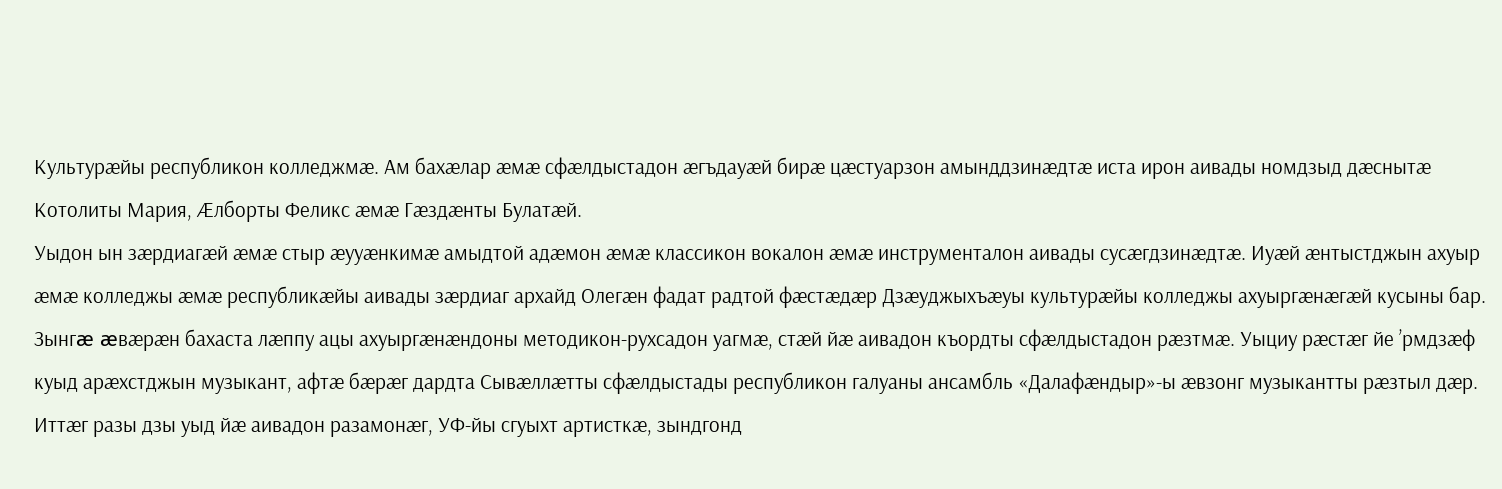Культурæйы республикон колледжмæ. Ам бахæлар æмæ сфæлдыстадон æгъдауæй бирæ цæстуарзон амынддзинæдтæ иста ирон аивады номдзыд дæснытæ Котолиты Мария, Æлборты Феликс æмæ Гæздæнты Булатæй.
Уыдон ын зæрдиагæй æмæ стыр æууæнкимæ амыдтой адæмон æмæ классикон вокалон æмæ инструменталон аивады сусæгдзинæдтæ. Иуæй æнтыстджын ахуыр æмæ колледжы æмæ республикæйы аивады зæрдиаг архайд Олегæн фадат радтой фæстæдæр Дзæуджыхъæуы культурæйы колледжы ахуыргæнæгæй кусыны бар. Зынгæ æвæрæн бахаста лæппу ацы ахуыргæнæндоны методикон-рухсадон уагмæ, стæй йæ аивадон къордты сфæлдыстадон рæзтмæ. Уыциу рæстæг йе ’рмдзæф куыд арæхстджын музыкант, афтæ бæрæг дардта Сывæллæтты сфæлдыстады республикон галуаны ансамбль «Далафæндыр»-ы æвзонг музыкантты рæзтыл дæр. Иттæг разы дзы уыд йæ аивадон разамонæг, УФ-йы сгуыхт артисткæ, зындгонд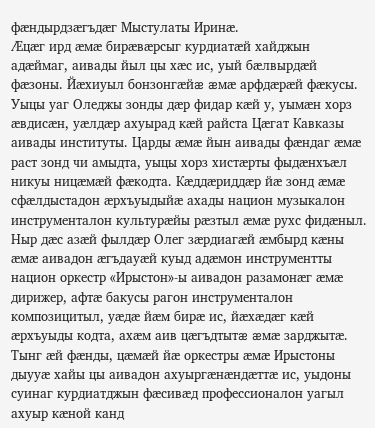фæндырдзæгъдæг Мыстулаты Иринæ.
Æцæг ирд æмæ бирæвæрсыг курдиатæй хайджын адæймаг, аивады йыл цы хæс ис, уый бæлвырдæй фæзоны. Йæхиуыл бонзонгæйæ æмæ арфдæрæй фæкусы. Уыцы уаг Оледжы зонды дæр фидар кæй у, уымæн хорз æвдисæн, уæлдæр ахуырад кæй райста Цæгат Кавказы аивады институты. Царды æмæ йын аивады фæндаг æмæ раст зонд чи амыдта, уыцы хорз хистæрты фыдæнхъæл никуы ницæмæй фæкодта. Кæддæриддæр йæ зонд æмæ сфæлдыстадон æрхъуыдыйæ ахады национ музыкалон инструменталон культурæйы рæзтыл æмæ рухс фидæныл.
Ныр дæс азæй фылдæр Олег зæрдиагæй æмбырд кæны æмæ аивадон æгъдауæй куыд адæмон инструментты национ оркестр «Ирыстон»-ы аивадон разамонæг æмæ дирижер, афтæ бакусы рагон инструменталон композицитыл, уæдæ йæм бирæ ис, йæхæдæг кæй æрхъуыды кодта, ахæм аив цæгъдтытæ æмæ зарджытæ.
Тынг æй фæнды, цæмæй йæ оркестры æмæ Ирыстоны дыууæ хайы цы аивадон ахуыргæнæндæттæ ис, уыдоны суинаг курдиатджын фæсивæд профессионалон уагыл ахуыр кæной канд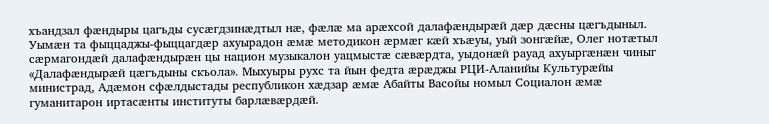хъандзал фæндыры цагъды сусæгдзинæдтыл нæ, фæлæ ма арæхсой далафæндырæй дæр дæсны цæгъдыныл. Уымæн та фыццаджы-фыццагдæр ахуырадон æмæ методикон æрмæг кæй хъæуы, уый зонгæйæ, Олег нотæтыл сæрмагондæй далафæндырæн цы национ музыкалон уацмыстæ сæвæрдта, уыдонæй рауад ахуыргæнæн чиныг «Далафæндырæй цæгъдыны скъола». Мыхуыры рухс та йын федта æрæджы РЦИ-Аланийы Культурæйы министрад, Адæмон сфæлдыстады республикон хæдзар æмæ Абайты Васойы номыл Социалон æмæ гуманитарон иртасæнты институты барлæвæрдæй.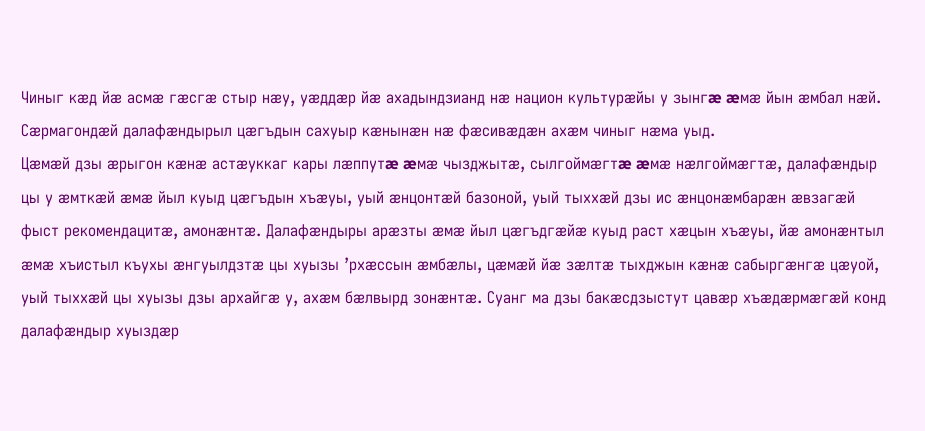Чиныг кæд йæ асмæ гæсгæ стыр нæу, уæддæр йæ ахадындзианд нæ национ культурæйы у зынгæ æмæ йын æмбал нæй. Сæрмагондæй далафæндырыл цæгъдын сахуыр кæнынæн нæ фæсивæдæн ахæм чиныг нæма уыд.
Цæмæй дзы æрыгон кæнæ астæуккаг кары лæппутæ æмæ чызджытæ, сылгоймæгтæ æмæ нæлгоймæгтæ, далафæндыр цы у æмткæй æмæ йыл куыд цæгъдын хъæуы, уый æнцонтæй базоной, уый тыххæй дзы ис æнцонæмбарæн æвзагæй фыст рекомендацитæ, амонæнтæ. Далафæндыры арæзты æмæ йыл цæгъдгæйæ куыд раст хæцын хъæуы, йæ амонæнтыл æмæ хъистыл къухы æнгуылдзтæ цы хуызы ’рхæссын æмбæлы, цæмæй йæ зæлтæ тыхджын кæнæ сабыргæнгæ цæуой, уый тыххæй цы хуызы дзы архайгæ у, ахæм бæлвырд зонæнтæ. Суанг ма дзы бакæсдзыстут цавæр хъæдæрмæгæй конд далафæндыр хуыздæр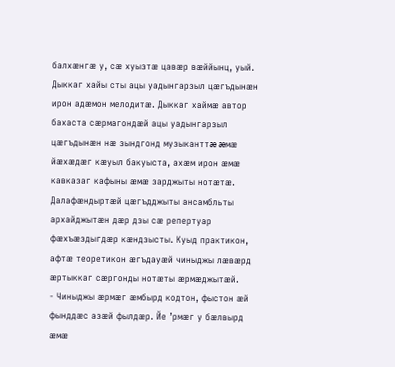балхæнгæ у, сæ хуызтæ цавæр вæййынц, уый. Дыккаг хайы сты ацы уадынгарзыл цæгъдынæн ирон адæмон мелодитæ. Дыккаг хаймæ автор бахаста сæрмагондæй ацы уадынгарзыл цæгъдынæн нæ зындгонд музыканттæ æмæ йæхæдæг кæуыл бакуыста, ахæм ирон æмæ кавказаг кафыны æмæ зарджыты нотæтæ.
Далафæндыртæй цæгъдджыты ансамбльты архайджытæн дæр дзы сæ репертуар фæхъæздыгдæр кæндзысты. Куыд практикон, афтæ теоретикон æгъдауæй чиныджы лæвæрд æртыккаг сæргонды нотæты æрмæджытæй.
- Чиныджы æрмæг æмбырд кодтон, фыстон æй фынддæс азæй фылдæр. Йе ’рмæг у бæлвырд æмæ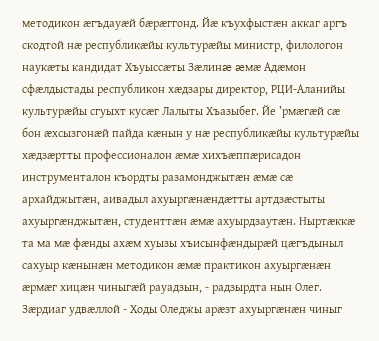методикон æгъдауæй бæрæггонд. Йæ къухфыстæн аккаг аргъ скодтой нæ республикæйы культурæйы министр, филологон наукæты кандидат Хъуыссæты Зæлинæ æмæ Адæмон сфæлдыстады республикон хæдзары директор, РЦИ-Аланийы культурæйы сгуыхт кусæг Лалыты Хъазыбег. Йе ’рмæгæй сæ бон æхсызгонæй пайда кæнын у нæ республикæйы культурæйы хæдзæртты профессионалон æмæ хихъæппæрисадон инструменталон къордты разамонджытæн æмæ сæ архайджытæн, аивадыл ахуыргæнæндæтты артдзæстыты ахуыргæнджытæн, студенттæн æмæ ахуырдзаутæн. Ныртæккæ та ма мæ фæнды ахæм хуызы хъисынфæндырæй цæгъдыныл сахуыр кæнынæн методикон æмæ практикон ахуыргæнæн æрмæг хицæн чиныгæй рауадзын, - радзырдта нын Олег.
Зæрдиаг удвæллой - Ходы Оледжы арæзт ахуыргæнæн чиныг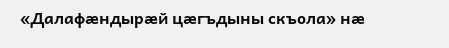«Далафæндырæй цæгъдыны скъола» нæ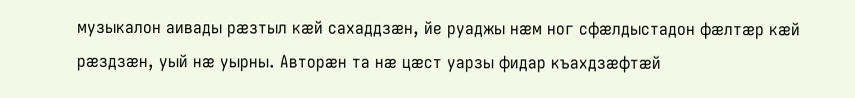музыкалон аивады рæзтыл кæй сахаддзæн, йе руаджы нæм ног сфæлдыстадон фæлтæр кæй рæздзæн, уый нæ уырны. Авторæн та нæ цæст уарзы фидар къахдзæфтæй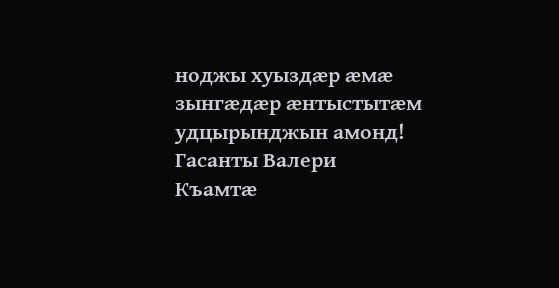ноджы хуыздæр æмæ зынгæдæр æнтыстытæм удцырынджын амонд!
Гасанты Валери
Къамтæ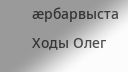æрбарвыста Ходы Олег